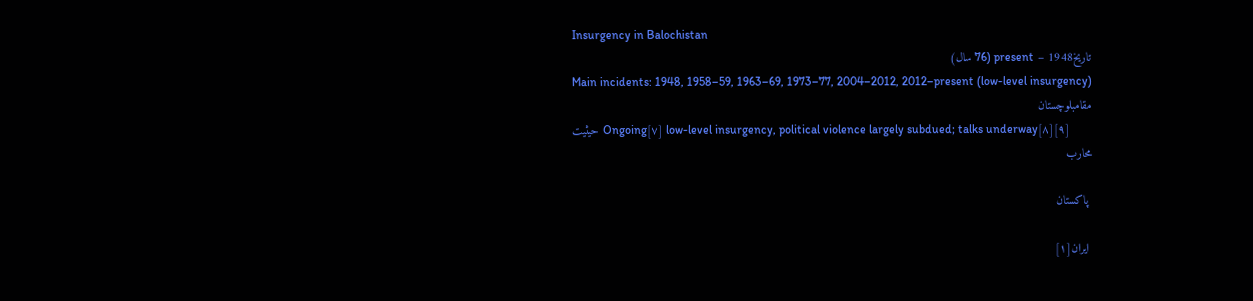Insurgency in Balochistan
تاریخ1948 – present (76 سال)
Main incidents: 1948, 1958–59, 1963–69, 1973–77, 2004–2012, 2012–present (low-level insurgency)
مقامبلوچستان
حیثیت Ongoing[۷] low-level insurgency, political violence largely subdued; talks underway[۸][۹]
محارب

 پاکستان

 ایران[۱]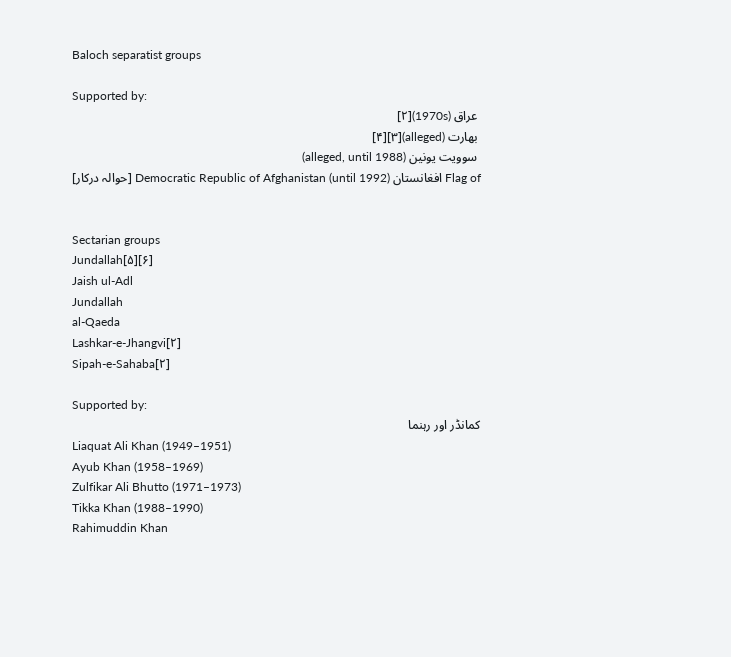Baloch separatist groups

Supported by:
 عراق (1970s)[۲]
 بھارت (alleged)[۳][۴]
 سوویت یونین (alleged, until 1988)
Flag of افغانستان Democratic Republic of Afghanistan (until 1992) [حوالہ درکار]


Sectarian groups
Jundallah[۵][۶]
Jaish ul-Adl
Jundallah
al-Qaeda
Lashkar-e-Jhangvi[۲]
Sipah-e-Sahaba[۲]

Supported by:
کمانڈر اور رہنما
Liaquat Ali Khan (1949–1951)
Ayub Khan (1958–1969)
Zulfikar Ali Bhutto (1971–1973)
Tikka Khan (1988–1990)
Rahimuddin Khan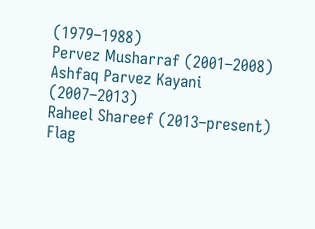(1979–1988)
Pervez Musharraf (2001–2008)
Ashfaq Parvez Kayani (2007–2013)
Raheel Shareef (2013–present)
Flag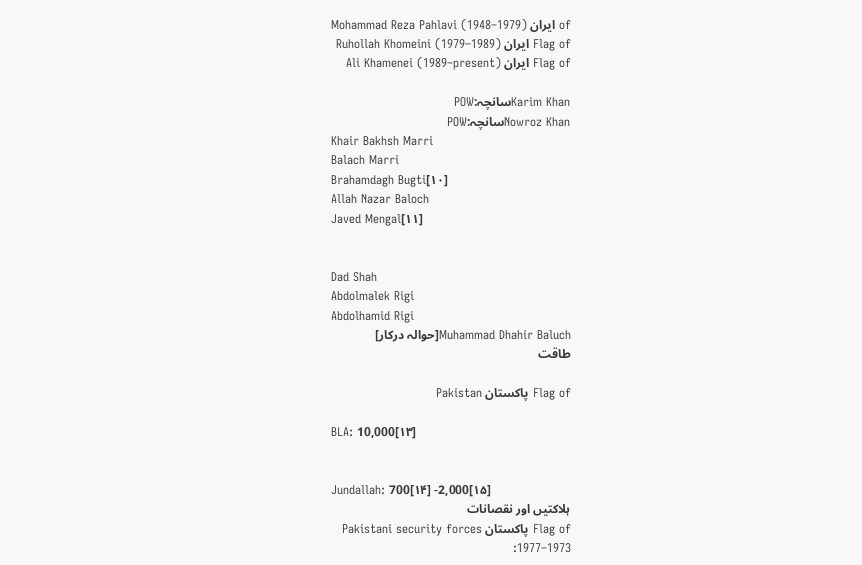of ایران Mohammad Reza Pahlavi (1948–1979)
Flag of ایران Ruhollah Khomeini (1979–1989)
Flag of ایران Ali Khamenei (1989–present)

Karim Khanسانچہ:POW
Nowroz Khanسانچہ:POW
Khair Bakhsh Marri
Balach Marri
Brahamdagh Bugti[۱۰]
Allah Nazar Baloch
Javed Mengal[۱۱]


Dad Shah
Abdolmalek Rigi
Abdolhamid Rigi
Muhammad Dhahir Baluch[حوالہ درکار]
طاقت

Flag of پاکستان Pakistan

BLA: 10,000[۱۳]


Jundallah: 700[۱۴] -2,000[۱۵]
ہلاکتیں اور نقصانات
Flag of پاکستان Pakistani security forces
1973–1977: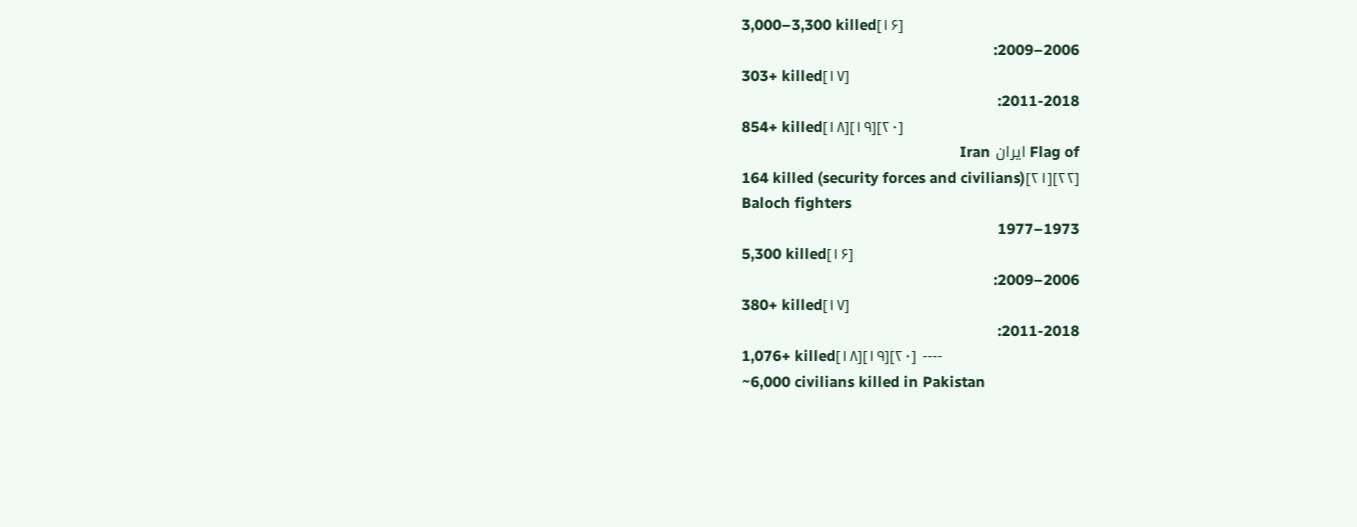3,000–3,300 killed[۱۶]
2006–2009:
303+ killed[۱۷]
2011-2018:
854+ killed[۱۸][۱۹][۲۰]
Flag of ایران Iran
164 killed (security forces and civilians)[۲۱][۲۲]
Baloch fighters
1973–1977
5,300 killed[۱۶]
2006–2009:
380+ killed[۱۷]
2011-2018:
1,076+ killed[۱۸][۱۹][۲۰] ----
~6,000 civilians killed in Pakistan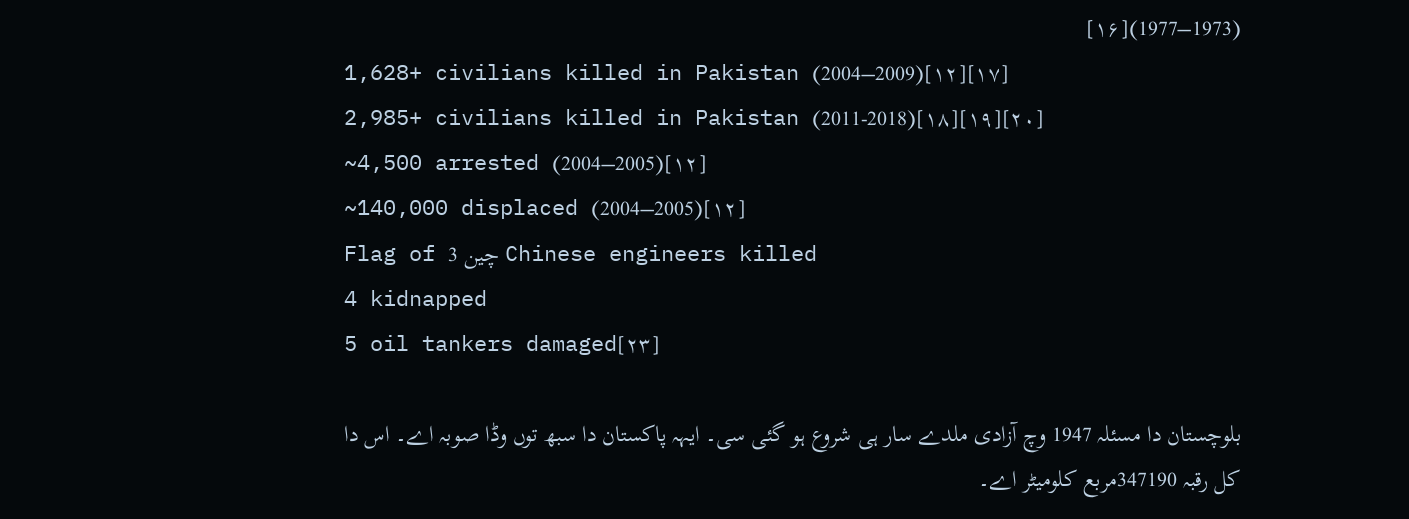(1973–1977)[۱۶]
1,628+ civilians killed in Pakistan (2004–2009)[۱۲][۱۷]
2,985+ civilians killed in Pakistan (2011-2018)[۱۸][۱۹][۲۰]
~4,500 arrested (2004–2005)[۱۲]
~140,000 displaced (2004–2005)[۱۲]
Flag of چین 3 Chinese engineers killed
4 kidnapped
5 oil tankers damaged[۲۳]

بلوچستان دا مسئلہ 1947 وچ آزادی ملدے سار ہی شروع ہو گئی سی۔ ایہہ پاکستان دا سبھ توں وڈا صوبہ اے۔ اس دا کل رقبہ 347190مربع کلومیٹر اے۔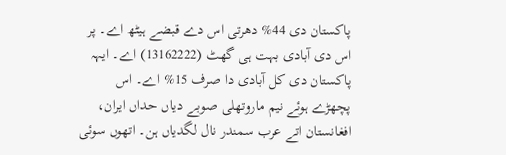پاکستان دی 44% دھرتی اس دے قبضے ہیٹھ اے۔ پر اس دی آبادی بہت ہی گھٹ (13162222) اے۔ ایہہ پاکستان دی کل آبادی دا صرف 15% اے۔ اس پچھڑے ہوئے نیم ماروتھلی صوبے دیاں حداں ایران، افغانستان اتے عرب سمندر نال لگدیاں ہن۔ اتھوں سوئی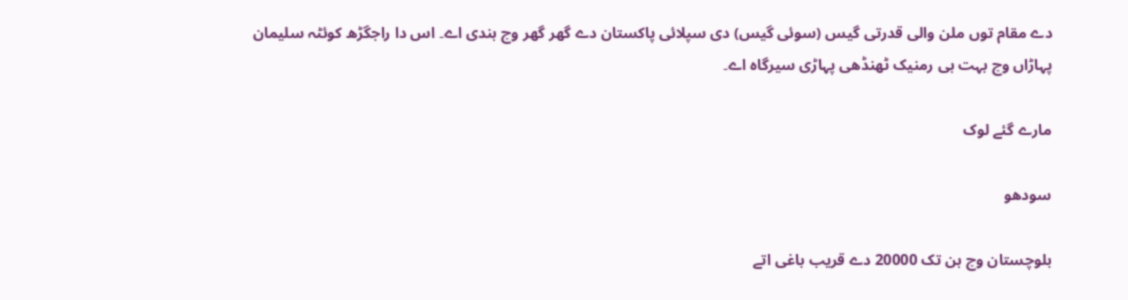دے مقام توں ملن والی قدرتی گیس (سوئی گیس) دی سپلائی پاکستان دے گھر گھر وچ ہندی اے۔ اس دا راجگڑھ کوئٹہ سلیمان پہاڑاں وچ بہت ہی رمنیک ٹھنڈھی پہاڑی سیرگاہ اے۔

مارے گئے لوک

سودھو

بلوچستان وچ ہن تک 20000 دے قریب باغی اتے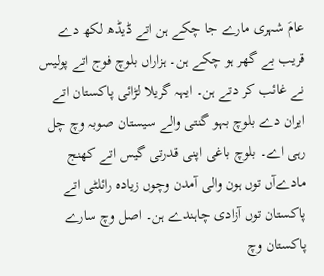عامَ شہری مارے جا چکے ہن اتے ڈیڈھ لکھ دے قریب بے گھر ہو چکے ہن۔ ہزاراں بلوچ فوج اتے پولیس نے غائب کر دتے ہن۔ ایہہ گریلا لڑائی پاکستان اتے ایران دے بلوچ بہو گنتی والے سیستان صوبہ وچ چل رہی اے۔ بلوچ باغی اپنی قدرتی گیس اتے کھنج مادےآں توں ہون والی آمدن وچوں زیادہ رائلٹی اتے پاکستان توں آزادی چاہندے ہن۔ اصل وچ سارے پاکستان وچ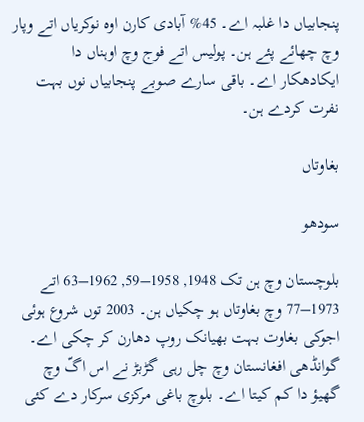پنجابیاں دا غلبہ اے۔ 45% آبادی کارن اوہ نوکریاں اتے وپار وچ چھائے پئے ہن۔ پولیس اتے فوج وچ اوہناں دا ایکادھکار اے۔ باقی سارے صوبے پنجابیاں نوں بہت نفرت کردے ہن۔

بغاوتاں

سودھو

بلوچستان وچ ہن تک 1948, 1958–59, 1962–63 اتے 1973–77 وچ بغاوتاں ہو چکیاں ہن۔ 2003 توں شروع ہوئی اجوکی بغاوت بہت بھیانک روپ دھارن کر چکی اے۔ گوانڈھی افغانستان وچ چل رہی گڑبڑ نے اس اگّ وچ گھیؤ دا کم کیتا اے۔ بلوچ باغی مرکزی سرکار دے کئی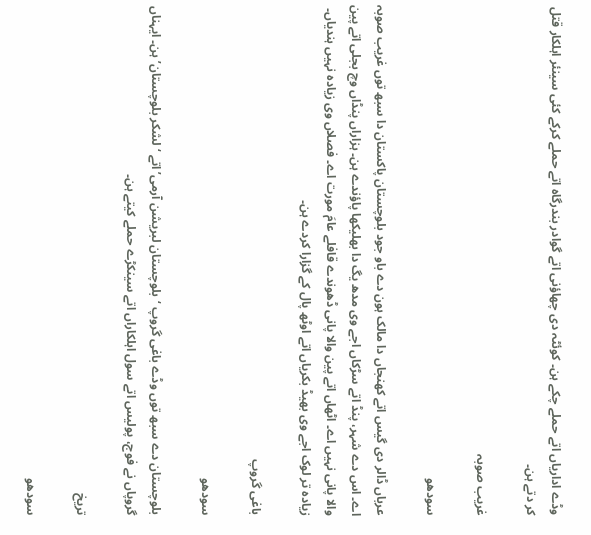وڈے اداریاں اتے حملے چکے ہن۔ کوئٹہ دی چھاؤنی اتے گوادر بندرگاہ اتے حملے کرکے کئی سینئر اہلکار قتل کر دتے ہن۔

غریب صوبہ

سودھو

عرباں ڈالر دی گیس اتے کھنجاں دا مالک ہون دے باو جود بلوچستان پاکستان دا سبھ توں غریب صوبہ اے۔ اس دے شہر، پنڈ اتے سڑکاں اجے وی مدھ یگ دا بھلیکھا پاؤندے ہن۔ ہزاراں پنڈاں وچ بجلی اتے پین والا پانی نہیں اے۔ اٹھاں اتے پین والا پانی ڈھوندے قافلے عامَ مورت اے۔ فصلاں وی زیادہ نہیں ہندیاں۔ زیادہ تر لوک اجے وی بھیڈ بکریاں اتے اوٹھ پال کے گزارا کردے ہن۔

باغی گروپ

سودھو

بلوچستان دے سبھ توں وڈے باغی گروپ ‘بلوچستان لبریشن آرمی’ اتے ‘لشکر بلوچستان’ ہن۔ ایہناں گروپاں نے فوج، پولیس اتے سول اہلکاراں اتے سینکڑے حملے کیتے ہن۔

تریخ

سودھو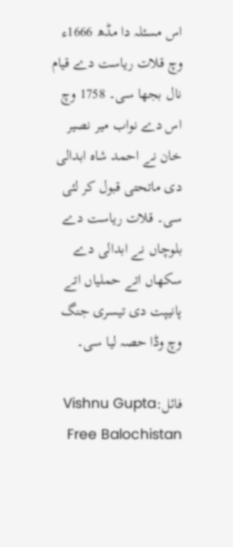اس مسئلہ دا مڈھ 1666ء وچ قلات ریاست دے قیام نال بجھا سی۔ 1758 وچ اس دے نواب میر نصیر خان نے احمد شاہ ابدالی دی ماتحتی قبول کر لئی سی۔ قلات ریاست دے بلوچاں نے ابدالی دے سکھاں اتے حملیاں اتے پانیپت دی تیسری جنگ وچ وڈا حصہ لیا سی۔

فائل:Vishnu Gupta Free Balochistan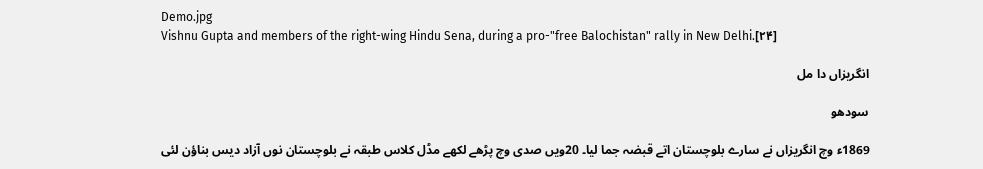Demo.jpg
Vishnu Gupta and members of the right-wing Hindu Sena, during a pro-"free Balochistan" rally in New Delhi.[۲۴]

انگریزاں دا مل

سودھو

1869ء وچ انگریزاں نے سارے بلوچستان اتے قبضہ جما لیا۔ 20ویں صدی وچ پڑھے لکھے مڈل کلاس طبقہ نے بلوچستان نوں آزاد دیس بناؤن لئی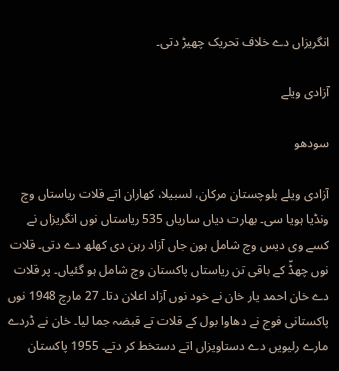انگریزاں دے خلاف تحریک چھیڑ دتی۔

آزادی ویلے

سودھو

آزادی ویلے بلوچستان مرکان، لسبیلا، کھاران اتے قلات ریاستاں وچ ونڈیا ہویا سی۔ بھارت دیاں ساریاں 535 ریاستاں نوں انگریزاں نے کسے وی دیس وچ شامل ہون جاں آزاد رہن دی کھلھ دے دتی۔ قلات نوں چھڈّ کے باقی تن ریاستاں پاکستان وچ شامل ہو گئیاں۔ پر قلات دے خان احمد یار خان نے خود نوں آزاد اعلان دتا۔ 27 مارچ 1948 نوں پاکستانی فوج نے دھاوا بول کے قلات تے قبضہ جما لیا۔ خان نے ڈردے مارے رلیویں دے دستاویزاں اتے دستخط کر دتے۔ 1955 پاکستان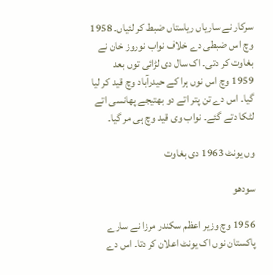سرکار نے ساریاں ریاستاں ضبط کر لئیاں۔ 1958 وچ اس ضبطی دے خلاف نواب نوروز خان نے بغاوت کر دتی۔ اک سال دی لڑائی توں بعد 1959 وچ اس نوں ہرا کے حیدرآباد وچ قید کر لیا گیا۔ اس دے تن پتر اتے دو بھتیجے پھانسی اتے لٹکا دتے گئے۔ نواب وی قید وچ ہی مر گیا۔

وں یونٹ 1963 دی بغاوت

سودھو

1956 وچ وزیر اعظم سکندر مرزا نے سارے پاکستان نوں اک یونٹ اعلان کر دتا۔ اس دے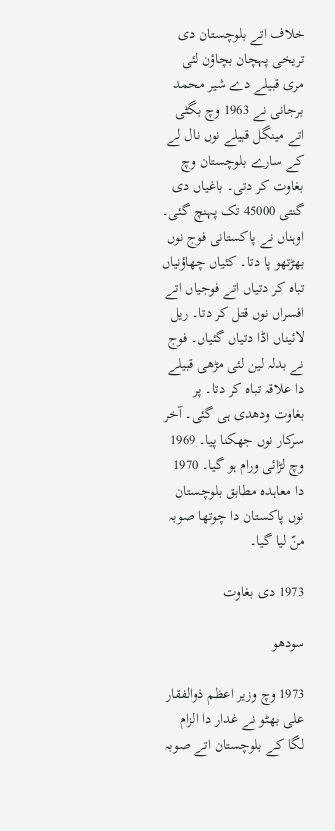خلاف اتے بلوچستان دی تریخی پہچان بچاؤن لئی مری قبیلے دے شیر محمد برجانی نے 1963 وچ بگٹی اتے مینگل قبیلے نوں نال لے کے سارے بلوچستان وچ بغاوت کر دتی۔ باغیاں دی گنتی 45000 تک پہنچ گئی۔ اوہناں نے پاکستانی فوج نوں بھڑتھو پا دتا۔ کئیاں چھاؤنیاں تباہ کر دتیاں اتے فوجیاں اتے افسراں نوں قتل کر دتا۔ ریل لائیناں اڈا دتیاں گئیاں۔ فوج نے بدلہ لین لئی مڑھی قبیلے دا علاقہ تباہ کر دتا۔ پر بغاوت ودھدی ہی گئی۔ آخر سرکار نوں جھکنا پیا۔ 1969 وچ لڑائی ورام ہو گیا۔ 1970 دا معاہدہ مطابق بلوچستان نوں پاکستان دا چوتھا صوبہ منّ لیا گیا۔

1973 دی بغاوت

سودھو

1973 وچ وزیر اعظم ذوالفقار علی بھٹو نے غدار دا الزام لگا کے بلوچستان اتے صوبہ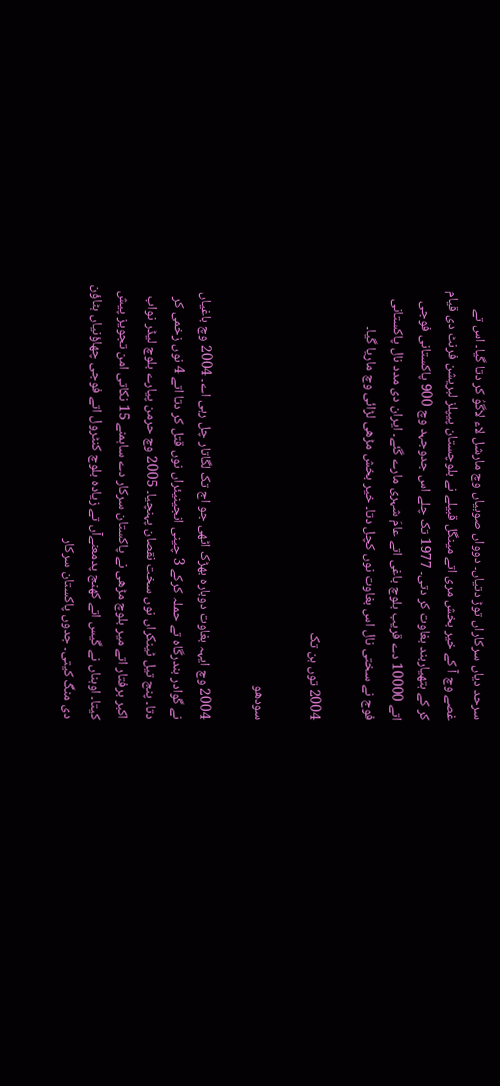سرحد دیاں سرکاراں توڑ دتیاں۔ دوواں صوبیاں وچ مارشل لاء لاگوُ کر دتا گیا۔ اس تے غصے وچ آ کے خیر بخش مری اتے مینگل قبیلے نے بلوچستان پیپلز لبریشن فرنٹ دی قیام کر کے ہتھیاربند بغاوت کر دتی۔ 1977 تک چلے اس جدوجہد وچ 900 پاکستانی فوجی اتے 10000 دے قریب بلوچ باغی اتے عامَ شہری مارے گئے۔ ایران دی مدد نال پاکستانی فوج نے سختی نال اس بغاوت نوں کچل دتا۔ خیر بخش مڑھی لڑائی وچ ماریا گیا۔

2004 توں ہن تک

سودھو

2004 وچ ایہہ بغاوت دوبارہ بھڑک اٹھی جو اج تک لگاتار چل رہی اے۔ 2004 وچ باغیاں نے گوادر بندرگاہ تے حملہ کرکے 3 چینی انجینیئراں نوں قتل کر دتا اتے 4 نوں زخمی کر دتا۔ پنج تیل ٹینکراں نوں سخت نقصان پہنچیا۔ 2005 وچ حرمن پیارے بلوچ لیڈر نواب اکبر برفتار اتے میر بلوچ مڑھی نے پاکستان سرکار دے ساہمنے 15 نکاتی امن تجویز پیش کیتا۔ اوہناں نے گیس اتے کھنج پدمعنےآں تے زیادہ بلوچ کنٹرول اتے فوجی چھاؤنیاں ہٹاؤن دی منگ کیتی۔ جدوں پاکستان سرکار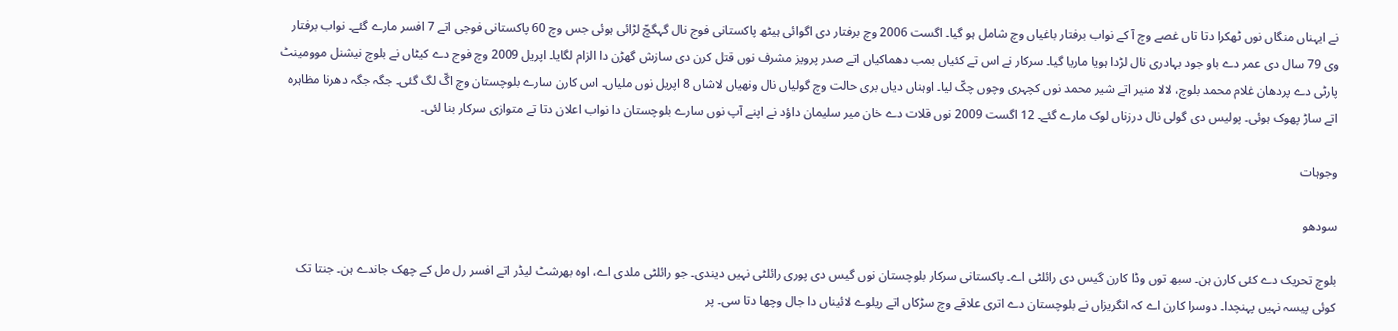نے ایہناں منگاں نوں ٹھکرا دتا تاں غصے وچ آ کے نواب برفتار باغیاں وچ شامل ہو گیا۔ اگست 2006 وچ برفتار دی اگوائی ہیٹھ پاکستانی فوج نال گہگچّ لڑائی ہوئی جس وچ 60 پاکستانی فوجی اتے 7 افسر مارے گئے۔ نواب برفتار وی 79 سال دی عمر دے باو جود بہادری نال لڑدا ہویا ماریا گیا۔ سرکار نے اس تے کئیاں بمب دھماکیاں اتے صدر پرویز مشرف نوں قتل کرن دی سازش گھڑن دا الزام لگایا۔ اپریل 2009 وچ فوج دے کیٹاں نے بلوچ نیشنل موومینٹ پارٹی دے پردھان غلام محمد بلوچ، لالا منیر اتے شیر محمد نوں کچہری وچوں چکّ لیا۔ اوہناں دیاں بری حالت وچ گولیاں نال ونھیاں لاشاں 8 اپریل نوں ملیاں۔ اس کارن سارے بلوچستان وچ اگّ لگ گئی۔ جگہ جگہ دھرنا مظاہرہ اتے ساڑ پھوک ہوئی۔ پولیس دی گولی نال درزناں لوک مارے گئے۔ 12 اگست 2009 نوں قلات دے خان میر سلیمان داؤد نے اپنے آپ نوں سارے بلوچستان دا نواب اعلان دتا تے متوازی سرکار بنا لئی۔

وجوہات

سودھو

بلوچ تحریک دے کئی کارن ہن۔ سبھ توں وڈا کارن گیس دی رائلٹی اے۔ پاکستانی سرکار بلوچستان نوں گیس دی پوری رائلٹی نہیں دیندی۔ جو رائلٹی ملدی اے، اوہ بھرشٹ لیڈر اتے افسر رل مل کے چھک جاندے ہن۔ جنتا تک کوئی پیسہ نہیں پہنچدا۔ دوسرا کارن اے کہ انگریزاں نے بلوچستان دے اتری علاقے وچ سڑکاں اتے ریلوے لائیناں دا جال وچھا دتا سی۔ پر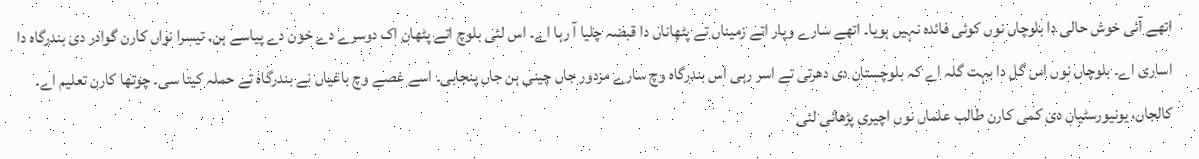اتھے آئی خوش حالی دا بلوچاں نوں کوئی فائدہ نہیں ہویا۔ اتھے سارے وپار اتے زمیناں تے پٹھاناں دا قبضہ چلیا آ رہا اے۔ اس لئی بلوچ اتے پٹھان اک دوسرے دے خون دے پیاسے ہن۔ تیسرا نواں کارن گوادر دی بندرگاہ دا اساری اے۔ بلوچاں نوں اس گل دا بہت گلہ اے کہ بلوچستان دی دھرتی تے اسر رہی اس بندرگاہ وچ سارے مزدور جاں چینی ہن جاں پنجابی۔ اسے غصے وچ باغیاں نے بندرگاہ تے حملہ کیتا سی۔ چوتھا کارن تعلیم اے۔ کالجاں، یونیورسٹیاں دی کمی کارن طالب علماں نوں اچیری پڑھائی لئی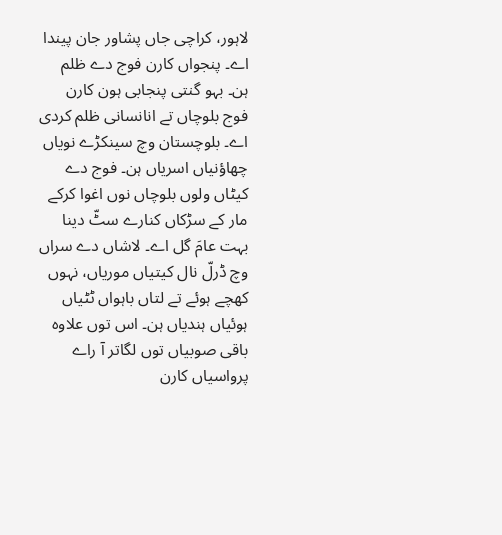لاہور، کراچی جاں پشاور جان پیندا اے۔ پنجواں کارن فوج دے ظلم ہن۔ بہو گنتی پنجابی ہون کارن فوج بلوچاں تے انانسانی ظلم کردی اے۔ بلوچستان وچ سینکڑے نویاں چھاؤنیاں اسریاں ہن۔ فوج دے کیٹاں ولوں بلوچاں نوں اغوا کرکے مار کے سڑکاں کنارے سٹّ دینا بہت عامَ گل اے۔ لاشاں دے سراں وچ ڈرلّ نال کیتیاں موریاں، نہوں کھچے ہوئے تے لتاں باہواں ٹٹیاں ہوئیاں ہندیاں ہن۔ اس توں علاوہ باقی صوبیاں توں لگاتر آ راے پرواسیاں کارن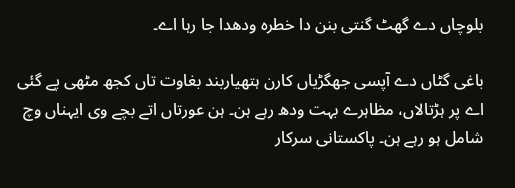بلوچاں دے گھٹ گنتی بنن دا خطرہ ودھدا جا رہا اے۔

باغی گٹاں دے آپسی جھگڑیاں کارن ہتھیاربند بغاوت تاں کجھ مٹھی پے گئی اے پر ہڑتالاں، مظاہرے بہت ودھ رہے ہن۔ ہن عورتاں اتے بچے وی ایہناں وچ شامل ہو رہے ہن۔ پاکستانی سرکار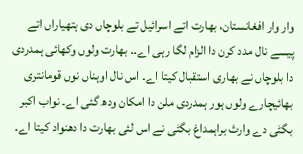وار وار افغانستان، بھارت اتے اسرائیل تے بلوچاں دی ہتھیاراں اتے پیسے نال مدد کرن دا الزام لگا رہی اے۔۔ بھارت ولوں وکھائی ہمدردی دا بلوچاں نے بھاری استقبال کیتا اے۔ اس نال اوہناں نوں قومانتری بھائیچارے ولوں ہور ہمدردی ملن دا امکان ودھ گئی اے۔ نواب اکبر بگٹی دے وارث براہمداغ بگٹی نے اس لئی بھارت دا دھنواد کیتا اے۔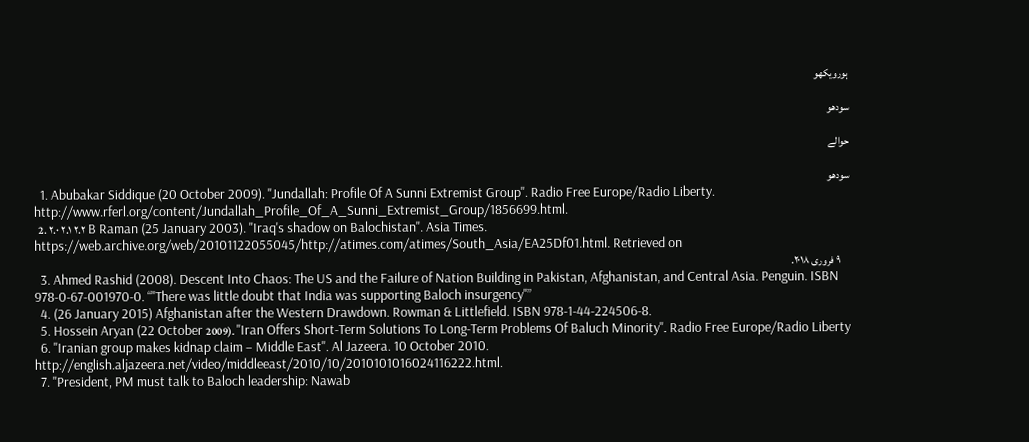ہورویکھو

سودھو

حوالے

سودھو
  1. Abubakar Siddique (20 October 2009). "Jundallah: Profile Of A Sunni Extremist Group". Radio Free Europe/Radio Liberty. http://www.rferl.org/content/Jundallah_Profile_Of_A_Sunni_Extremist_Group/1856699.html.
  2. ۲.۰ ۲.۱ ۲.۲ B Raman (25 January 2003). "Iraq's shadow on Balochistan". Asia Times. https://web.archive.org/web/20101122055045/http://atimes.com/atimes/South_Asia/EA25Df01.html. Retrieved on
    ۹ فروری ۲۰۱۸.
  3. Ahmed Rashid (2008). Descent Into Chaos: The US and the Failure of Nation Building in Pakistan, Afghanistan, and Central Asia. Penguin. ISBN 978-0-67-001970-0. “"There was little doubt that India was supporting Baloch insurgency"”
  4. (26 January 2015) Afghanistan after the Western Drawdown. Rowman & Littlefield. ISBN 978-1-44-224506-8.
  5. Hossein Aryan (22 October 2009)۔ "Iran Offers Short-Term Solutions To Long-Term Problems Of Baluch Minority"۔ Radio Free Europe/Radio Liberty
  6. "Iranian group makes kidnap claim – Middle East". Al Jazeera. 10 October 2010. http://english.aljazeera.net/video/middleeast/2010/10/2010101016024116222.html.
  7. "President, PM must talk to Baloch leadership: Nawab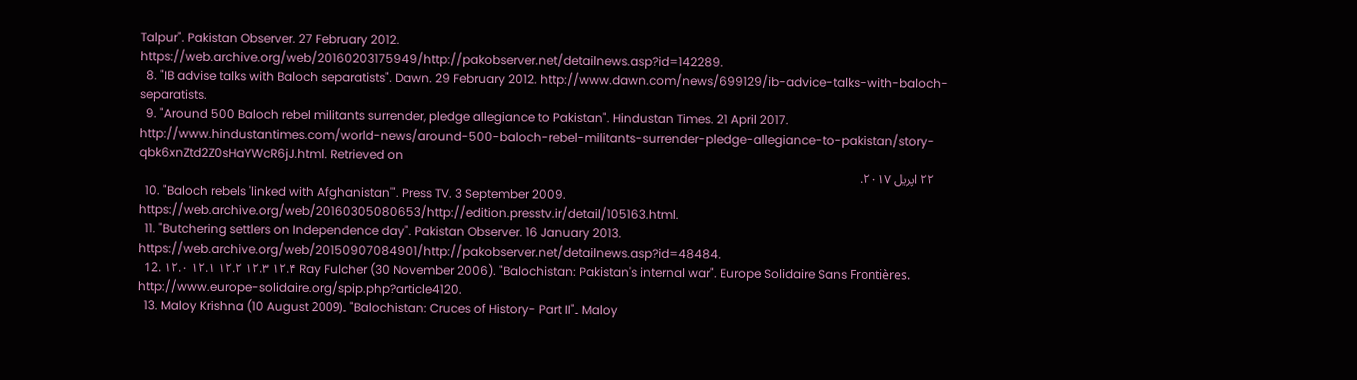Talpur". Pakistan Observer. 27 February 2012. https://web.archive.org/web/20160203175949/http://pakobserver.net/detailnews.asp?id=142289.
  8. "IB advise talks with Baloch separatists". Dawn. 29 February 2012. http://www.dawn.com/news/699129/ib-advice-talks-with-baloch-separatists.
  9. "Around 500 Baloch rebel militants surrender, pledge allegiance to Pakistan". Hindustan Times. 21 April 2017. http://www.hindustantimes.com/world-news/around-500-baloch-rebel-militants-surrender-pledge-allegiance-to-pakistan/story-qbk6xnZtd2Z0sHaYWcR6jJ.html. Retrieved on
    ۲۲ اپریل ۲۰۱۷.
  10. "Baloch rebels 'linked with Afghanistan'". Press TV. 3 September 2009. https://web.archive.org/web/20160305080653/http://edition.presstv.ir/detail/105163.html.
  11. "Butchering settlers on Independence day". Pakistan Observer. 16 January 2013. https://web.archive.org/web/20150907084901/http://pakobserver.net/detailnews.asp?id=48484.
  12. ۱۲.۰ ۱۲.۱ ۱۲.۲ ۱۲.۳ ۱۲.۴ Ray Fulcher (30 November 2006). "Balochistan: Pakistan's internal war". Europe Solidaire Sans Frontières. http://www.europe-solidaire.org/spip.php?article4120.
  13. Maloy Krishna (10 August 2009)۔ "Balochistan: Cruces of History- Part II"۔ Maloy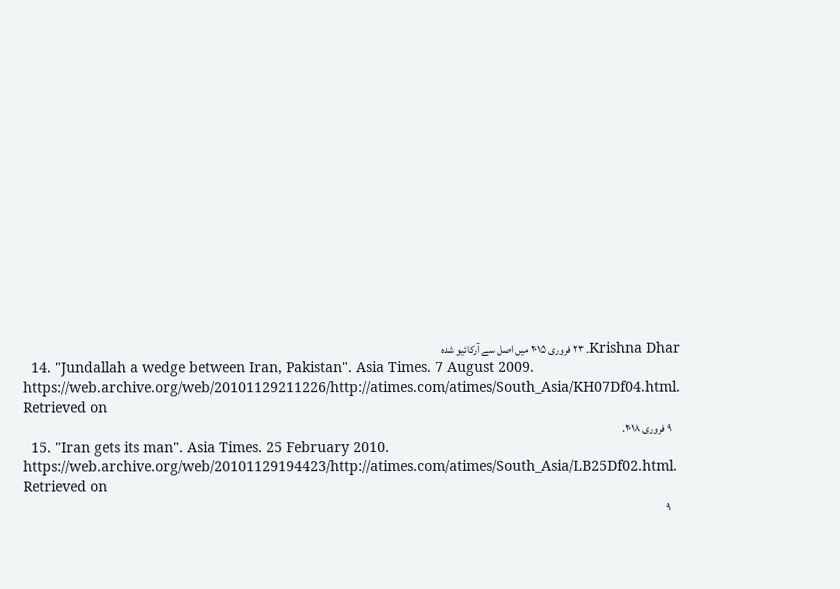Krishna Dhar۔ ۲۳ فروری ۲۰۱۵ میں اصل سے آرکائیو شدہ
  14. "Jundallah a wedge between Iran, Pakistan". Asia Times. 7 August 2009. https://web.archive.org/web/20101129211226/http://atimes.com/atimes/South_Asia/KH07Df04.html. Retrieved on
    ۹ فروری ۲۰۱۸.
  15. "Iran gets its man". Asia Times. 25 February 2010. https://web.archive.org/web/20101129194423/http://atimes.com/atimes/South_Asia/LB25Df02.html. Retrieved on
    ۹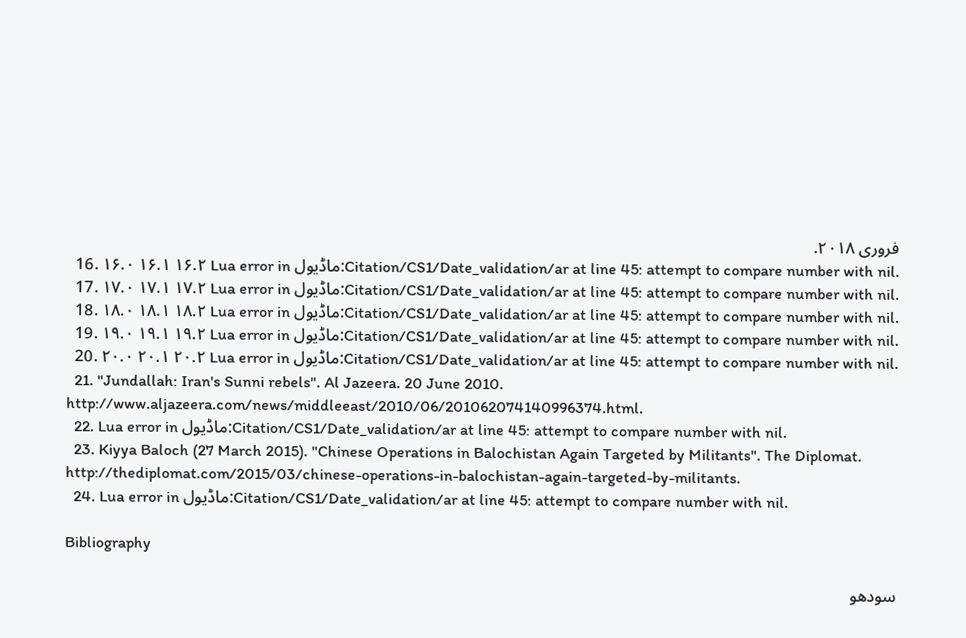فروری ۲۰۱۸.
  16. ۱۶.۰ ۱۶.۱ ۱۶.۲ Lua error in ماڈیول:Citation/CS1/Date_validation/ar at line 45: attempt to compare number with nil.
  17. ۱۷.۰ ۱۷.۱ ۱۷.۲ Lua error in ماڈیول:Citation/CS1/Date_validation/ar at line 45: attempt to compare number with nil.
  18. ۱۸.۰ ۱۸.۱ ۱۸.۲ Lua error in ماڈیول:Citation/CS1/Date_validation/ar at line 45: attempt to compare number with nil.
  19. ۱۹.۰ ۱۹.۱ ۱۹.۲ Lua error in ماڈیول:Citation/CS1/Date_validation/ar at line 45: attempt to compare number with nil.
  20. ۲۰.۰ ۲۰.۱ ۲۰.۲ Lua error in ماڈیول:Citation/CS1/Date_validation/ar at line 45: attempt to compare number with nil.
  21. "Jundallah: Iran's Sunni rebels". Al Jazeera. 20 June 2010. http://www.aljazeera.com/news/middleeast/2010/06/201062074140996374.html.
  22. Lua error in ماڈیول:Citation/CS1/Date_validation/ar at line 45: attempt to compare number with nil.
  23. Kiyya Baloch (27 March 2015). "Chinese Operations in Balochistan Again Targeted by Militants". The Diplomat. http://thediplomat.com/2015/03/chinese-operations-in-balochistan-again-targeted-by-militants.
  24. Lua error in ماڈیول:Citation/CS1/Date_validation/ar at line 45: attempt to compare number with nil.

Bibliography

سودھو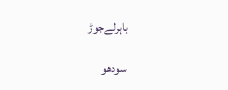باہرلےجوڑ

سودھو